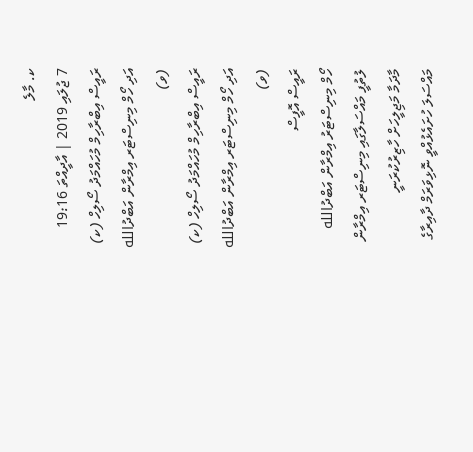ކ. މާލެ
7 ޖުލައި 2019 | އާދީއްތަ 19:16
ރައީސް އިބްރާހިމް މުހައްމަދު ސޯލިހް (ކ) އަދި ހޯމް މިނިސްޓަރ އިމްރާން އަބްދުالله (ވ)
ރައީސް އިބްރާހިމް މުހައްމަދު ސޯލިހް (ކ) އަދި ހޯމް މިނިސްޓަރ އިމްރާން އަބްދުالله (ވ)
ރައީސް އޮފީސް
ހޯމް މިނިސްޓަރު އިމްރާން އަބްދުالله
ލުތުފީ މައްސަލާގައި މިނިސްޓަރ އިމްރާން މާދަމާ މަޖިލީހަށް ހާޒިރުކުރަނީ
މައްސަލަ ހުށައެޅުއްވީ ނޮޅިވަރަމް ދާއިރާގެ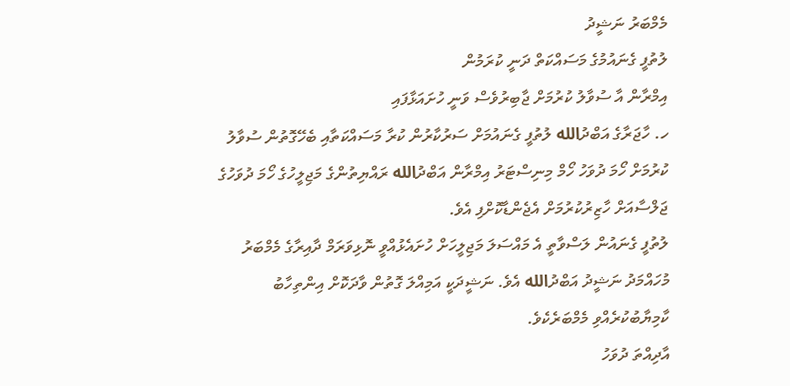މެމްބަރު ނަޝީދު
ލުތުފީ ގެނައުމުގެ މަސައްކަތް ދަނީ ކުރަމުން
އިމްރާން އާ ސުވާލު ކުރުމަށް ޖާބިރުވެސް ވަނީ ހުށައަޅާފައި
ހ. ހާޖަރާގެ އަބްދުالله ލުތުފީ ގެނައުމަށް ސަރުކާރުން ކުރާ މަސައްކަތާއި ބެހޭގޮތުން ސުވާލު ކުރުމަށް ހޯމަ ދުވަހު ހޯމް މިނިސްޓަރު އިމްރާން އަބްދުالله ރައްޔިތުންގެ މަޖިލީހުގެ ހޯމަ ދުވަހުގެ ޖަލްސާއަށް ހާޒިރުކުރުމަށް އެޖެންޑާކޮށްފި އެވެ.
ލުތުފީ ގެނައުން ލަސްވާތީ އެ މައްސަލަ މަޖިލީހަށް ހުށައެޅުއްވީ ނޮޅިވަރަމް ދާއިރާގެ މެމްބަރު މުހައްމަދު ނަޝީދު އަބްދުالله އެވެ. ނަޝީދަކީ އަމިއްލަ ގޮތުން ވާދަކޮށް އިންތިހާބު ކާމިޔާބުކުރެއްވި މެމްބަރެކެވެ.
އާދިއްތަ ދުވަހު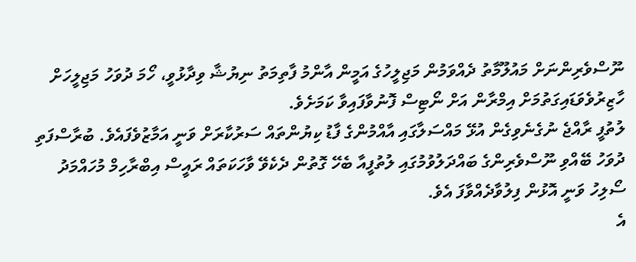ނޫސްވެރިންނަށް މައުލޫމާތު ދެއްވަމުން މަޖިލީހުގެ އަމީން އާންމު ފާތިމަތު ނިޔުޝާ ވިދާޅުވީ، ހޯމަ ދުވަހު މަޖިލީހަށް ހާޒިރުވެވަޑައިގަތުމަށް އިމްރާން އަށް ނޯޓިސް ފޮނުވާފައިވާ ކަމަށެވެ.
ލުތުފީ ރާއްޖެ ނުގެނެވިގެން އުޅޭ މައްސަލާގައި އާއްމުންގެ ފާޑު ކިޔުންތައް ސަރުކާރަށް ވަނީ އަމާޒުވެފައެވެ. ބުރާސްފަތި ދުވަހު ބޭއްވި ނޫސްވެރިންގެ ބައްދަލުވުމުގައި ލުތުފީއާ ބެހޭ ގޮތުން ދެކެވޭ ވާހަކަތައް ރައީސް އިބްރާހިމް މުހައްމަދު ސޯލިހު ވަނީ އޮޅުން ފިލުވާދެއްވާފަ އެވެ.
އެ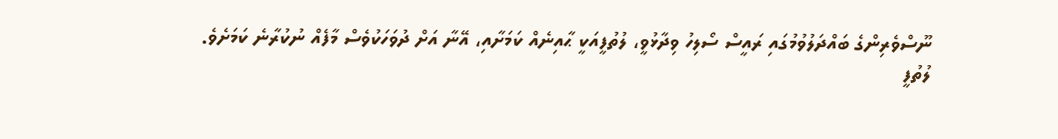ނޫސްވެރިންގެ ބައްދަލުވުމުގައި ރައީސް ސޯލިހު ވިދާޅުވީ، ލުތުފީއަކީ ޙާއިނެއް ކަމަށާއި، އޭނާ އަށް ދުވަހަކުވެސް މާފެއް ނުކުރާނެ ކަމަށެވެ.
ލުތުފީ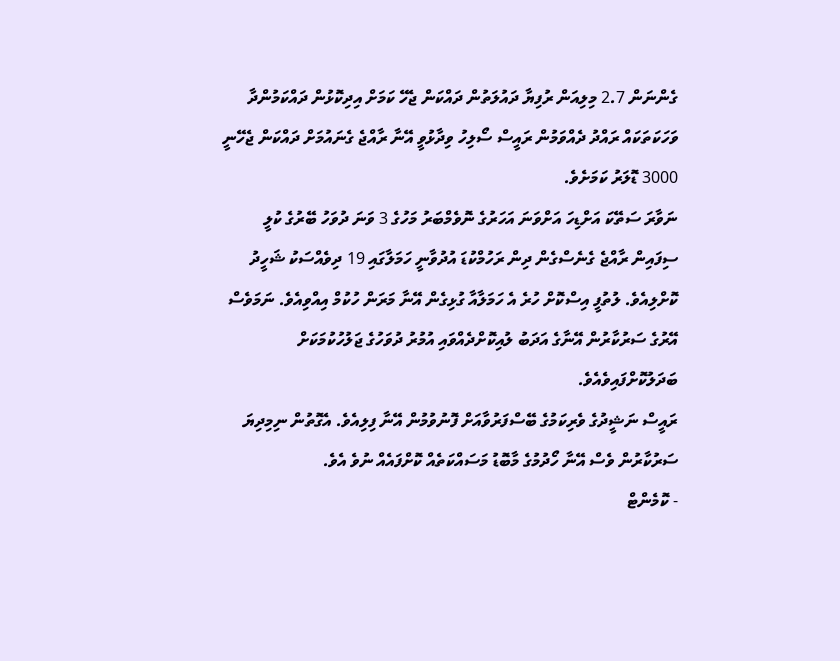ގެންނަން 2.7 މިލިއަން ރުފިޔާ ދައުލަތުން ދައްކަން ޖެހޭ ކަމަށް އިދިކޮޅުން ދައްކަމުންދާ ވަހަކަތަކައް ރައްދު ދެއްވަމުން ރައީސް ސޯލިހު ވިދާޅުވީ އޭނާ ރާއްޖެ ގެނައުމަށް ދައްކަން ޖެހޭނީ 3000 ޑޮލަރު ކަމަށެވެ.
ނަވާރަ ސަތޭކަ އަށްޑިހަ އަށްވަނަ އަހަރުގެ ނޮވެމްބަރު މަހުގެ 3 ވަނަ ދުވަހު ބޭރުގެ ކުލީ ސިފައިން ރާއްޖެ ގެނެސްގެން ދިން ރަހުމްކުޑަ އުދުވާނީ ހަމަލާގައި 19 ދިވެއްސަކު ޝަހީދު ކޮށްލިއެވެ. ލުތުފީ އިސްކޮށް ހުރެ އެ ހަމަލާއާ ގުޅިގެން އޭނާ މަރަން ހުކުމް އިއްވިއެވެ. ނަމަވެސް އޭރުގެ ސަރުކާރުން އޭނާގެ އަދަބު ލުއިކޮށްދެއްވައި އުމުރު ދުވަހުގެ ޖަލުހުކުމަކަށް ބަދަލުކޮށްފައިވެއެވެ.
ރައީސް ނަޝީދުގެ ވެރިކަމުގެ ބޭސްފަރުވާއަށް ފޮނުވުމުން އޭނާ ފިލިއެވެ. އެގޮތުން ނިމިދިޔަ ސަރުކާރުން ވެސް އޭނާ ހޯދުމުގެ މާބޮޑު މަސައްކަތެއް ކޮށްފައެއް ނުވެ އެވެ.
- ކޮމެންޓް